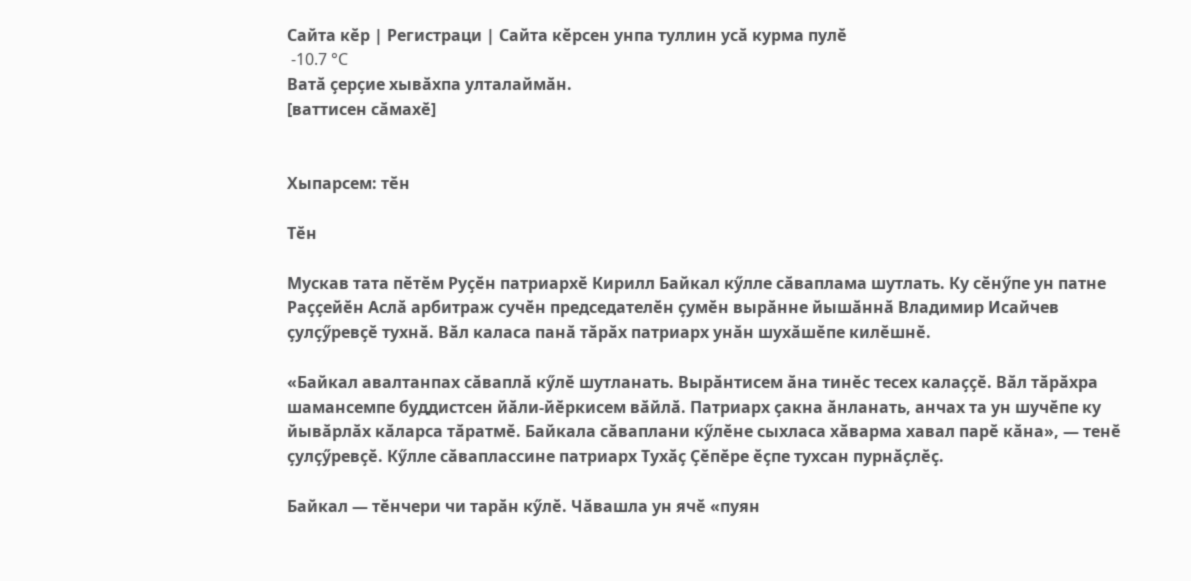Сайта кӗр | Регистраци | Сайта кӗрсен унпа туллин усӑ курма пулӗ
 -10.7 °C
Ватӑ ҫерҫие хывӑхпа улталаймӑн.
[ваттисен сӑмахӗ]


Хыпарсем: тӗн

Тӗн

Мускав тата пӗтӗм Руҫӗн патриархӗ Кирилл Байкал кӳлле сӑваплама шутлать. Ку сӗнӳпе ун патне Раҫҫейӗн Аслӑ арбитраж сучӗн председателӗн ҫумӗн вырӑнне йышӑннӑ Владимир Исайчев ҫулҫӳревҫӗ тухнӑ. Вӑл каласа панӑ тӑрӑх патриарх унӑн шухӑшӗпе килӗшнӗ.

«Байкал авалтанпах сӑваплӑ кӳлӗ шутланать. Вырӑнтисем ӑна тинӗс тесех калаҫҫӗ. Вӑл тӑрӑхра шамансемпе буддистсен йӑли-йӗркисем вӑйлӑ. Патриарх ҫакна ӑнланать, анчах та ун шучӗпе ку йывӑрлӑх кӑларса тӑратмӗ. Байкала сӑваплани кӳлӗне сыхласа хӑварма хавал парӗ кӑна», — тенӗ ҫулҫӳревҫӗ. Кӳлле сӑваплассине патриарх Тухӑҫ Ҫӗпӗре ӗҫпе тухсан пурнӑҫлӗҫ.

Байкал — тӗнчери чи тарӑн кӳлӗ. Чӑвашла ун ячӗ «пуян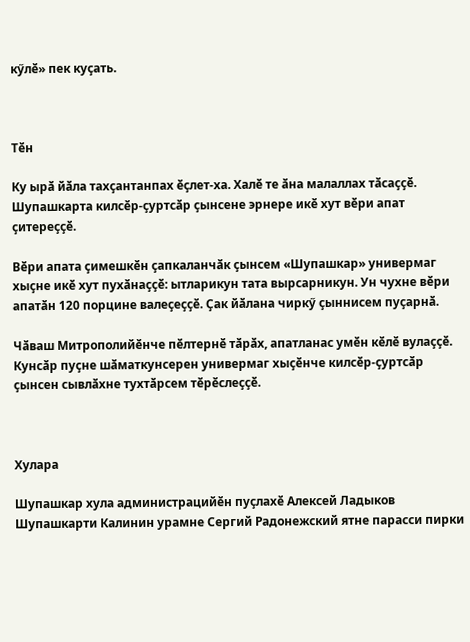кӳлӗ» пек куҫать.



Тӗн

Ку ырӑ йӑла тахҫантанпах ӗҫлет-ха. Халӗ те ӑна малаллах тӑсаҫҫӗ. Шупашкарта килсӗр-ҫуртсӑр ҫынсене эрнере икӗ хут вӗри апат ҫитереҫҫӗ.

Вӗри апата ҫимешкӗн ҫапкаланчӑк ҫынсем «Шупашкар» универмаг хыҫне икӗ хут пухӑнаҫҫӗ: ытларикун тата вырсарникун. Ун чухне вӗри апатӑн 120 порцине валеҫеҫҫӗ. Ҫак йӑлана чиркӳ ҫыннисем пуҫарнӑ.

Чӑваш Митрополийӗнче пӗлтернӗ тӑрӑх, апатланас умӗн кӗлӗ вулаҫҫӗ. Кунсӑр пуҫне шӑматкунсерен универмаг хыҫӗнче килсӗр-ҫуртсӑр ҫынсен сывлӑхне тухтӑрсем тӗрӗслеҫҫӗ.



Хулара

Шупашкар хула администрацийӗн пуҫлахӗ Алексей Ладыков Шупашкарти Калинин урамне Сергий Радонежский ятне парасси пирки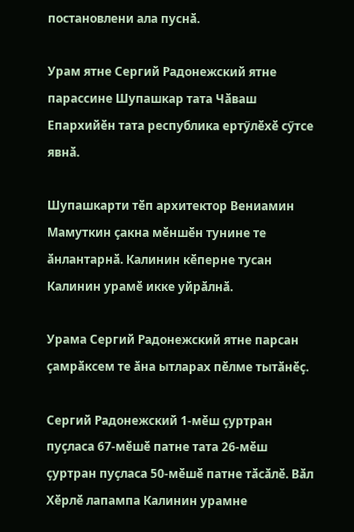постановлени ала пуснӑ.

Урам ятне Сергий Радонежский ятне парассине Шупашкар тата Чӑваш Епархийӗн тата республика ертӳлӗхӗ сӳтсе явнӑ.

Шупашкарти тӗп архитектор Вениамин Мамуткин ҫакна мӗншӗн тунине те ӑнлантарнӑ. Калинин кӗперне тусан Калинин урамӗ икке уйрӑлнӑ.

Урама Сергий Радонежский ятне парсан ҫамрӑксем те ӑна ытларах пӗлме тытӑнӗҫ.

Сергий Радонежский 1-мӗш ҫуртран пуҫласа 67-мӗшӗ патне тата 26-мӗш ҫуртран пуҫласа 50-мӗшӗ патне тӑсӑлӗ. Вӑл Хӗрлӗ лапампа Калинин урамне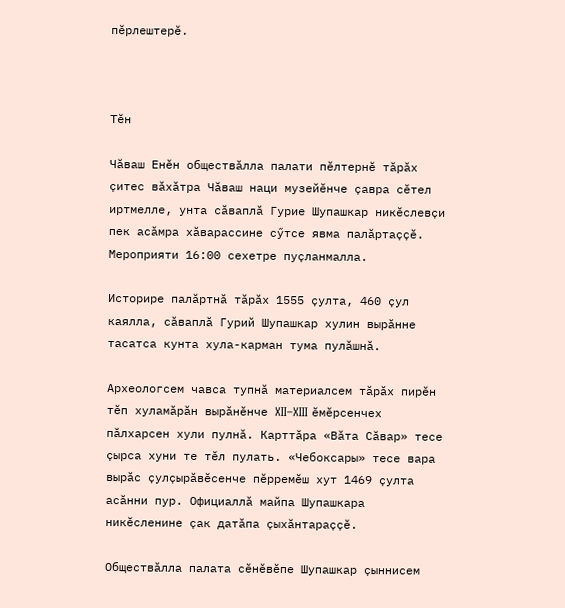пӗрлештерӗ.



Тӗн

Чӑваш Енӗн обществӑлла палати пӗлтернӗ тӑрӑх ҫитес вӑхӑтра Чӑваш наци музейӗнче ҫавра сӗтел иртмелле, унта сӑваплӑ Гурие Шупашкар никӗслевҫи пек асӑмра хӑварассине сӳтсе явма палӑртаҫҫӗ. Мероприяти 16:00 сехетре пуҫланмалла.

Историре палӑртнӑ тӑрӑх 1555 ҫулта, 460 ҫул каялла, сӑваплӑ Гурий Шупашкар хулин вырӑнне тасатса кунта хула-карман тума пулӑшнӑ.

Археологсем чавса тупнӑ материалсем тӑрӑх пирӗн тӗп хуламӑрӑн вырӑнӗнче XII–XIII ӗмӗрсенчех пӑлхарсен хули пулнӑ. Карттӑра «Вӑта Сӑвар» тесе ҫырса хуни те тӗл пулать. «Чебоксары» тесе вара вырӑс ҫулҫырӑвӗсенче пӗрремӗш хут 1469 ҫулта асӑнни пур. Официаллӑ майпа Шупашкара никӗсленине ҫак датӑпа ҫыхӑнтараҫҫӗ.

Обществӑлла палата сӗнӗвӗпе Шупашкар ҫыннисем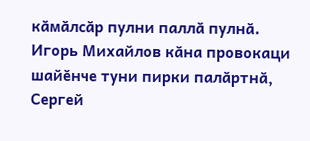кӑмӑлсӑр пулни паллӑ пулнӑ. Игорь Михайлов кӑна провокаци шайӗнче туни пирки палӑртнӑ, Сергей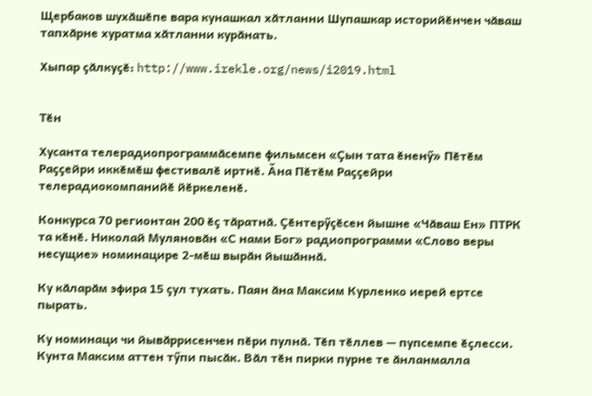Щербаков шухӑшӗпе вара кунашкал хӑтланни Шупашкар историйӗнчен чӑваш тапхӑрне хуратма хӑтланни курӑнать.

Хыпар ҫӑлкуҫӗ: http://www.irekle.org/news/i2019.html


Тӗн

Хусанта телерадиопрограммӑсемпе фильмсен «Ҫын тата ӗненӳ» Пӗтӗм Раҫҫейри иккӗмӗш фестивалӗ иртнӗ. Ӑна Пӗтӗм Раҫҫейри телерадиокомпанийӗ йӗркеленӗ.

Конкурса 70 регионтан 200 ӗҫ тӑратнӑ. Ҫӗнтерӳҫӗсен йышне «Чӑваш Ен» ПТРК та кӗнӗ. Николай Муляновӑн «С нами Бог» радиопрограмми «Слово веры несущие» номинацире 2-мӗш вырӑн йышӑннӑ.

Ку кӑларӑм эфира 15 ҫул тухать. Паян ӑна Максим Курленко иерей ертсе пырать.

Ку номинаци чи йывӑррисенчен пӗри пулнӑ. Тӗп тӗллев — пупсемпе ӗҫлесси. Кунта Максим аттен тӳпи пысӑк. Вӑл тӗн пирки пурне те ӑнланмалла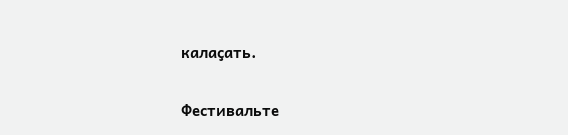калаҫать.

Фестивальте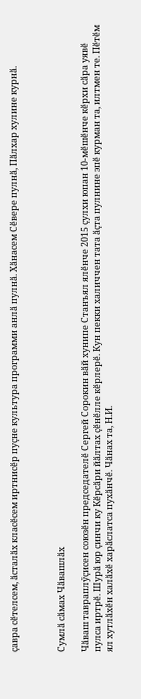ҫавра сӗтелсем, ӑсталӑх класӗсем иртнисӗр пуҫне культура программи анлӑ пулнӑ. Хӑнасем Сӗвере пулнӑ, Пӑлхар хулине курнӑ.



Сумлӑ сӑмах Чӑвашлӑх

Чӑваш тавраплӳҫисен союзӗн председателӗ Сергей Сорокин вӑй хунипе Станъял ялӗнче 2015 ҫулхи юпан 10-мӗшӗнче кӗрхи сӑра уявӗ пулса иртрӗ. Шурӑ юр ҫинчи ку Кӗрсӑри йӑлтах ҫӗнӗлле кӗрлерӗ. Кун пекки халиччен тата ӑҫта пулнине эпӗ курман та, илтмен те. Пӗтӗм ял хутлӑхӗн халӑхӗ харӑслатса пухӑнчӗ. Чӑнах та, Н.И.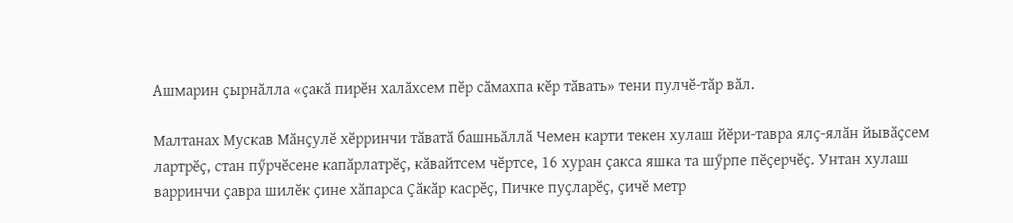Ашмарин ҫырнӑлла «ҫакӑ пирӗн халӑхсем пӗр сӑмахпа кӗр тӑвать» тени пулчӗ-тӑр вӑл.

Малтанах Мускав Мӑнҫулӗ хӗрринчи тӑватӑ башньӑллӑ Чемен карти текен хулаш йӗри-тавра ялҫ-ялӑн йывӑҫсем лартрӗҫ, стан пӳрчӗсене капӑрлатрӗҫ, кӑвайтсем чӗртсе, 16 хуран ҫакса яшка та шӳрпе пӗҫерчӗҫ. Унтан хулаш варринчи ҫавра шилӗк ҫине хӑпарса Ҫӑкӑр касрӗҫ, Пичке пуҫларӗҫ, ҫичӗ метр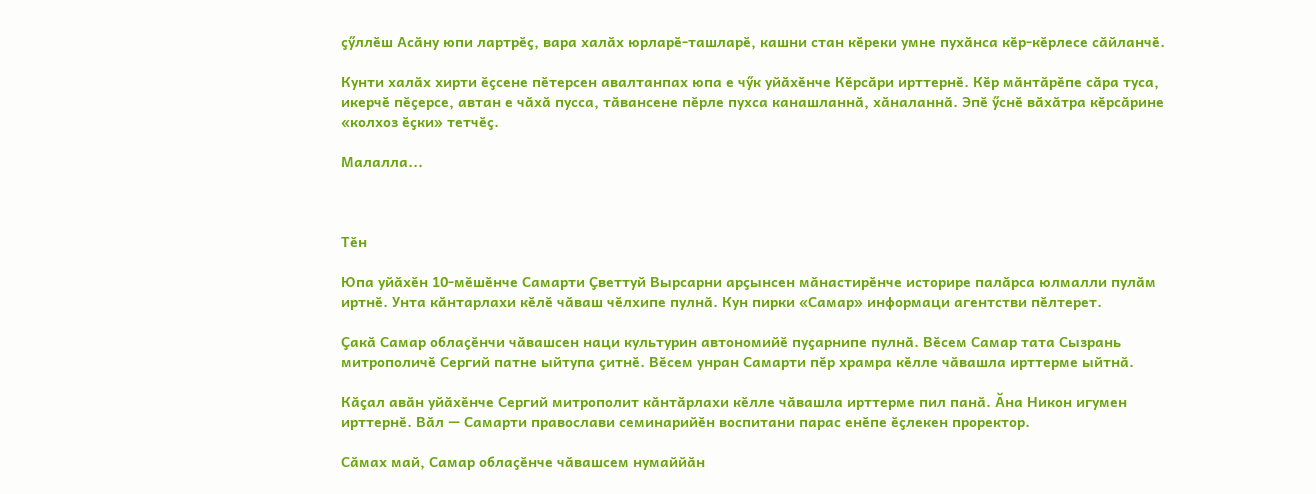ҫӳллӗш Асӑну юпи лартрӗҫ, вара халӑх юрларӗ-ташларӗ, кашни стан кӗреки умне пухӑнса кӗр-кӗрлесе сӑйланчӗ.

Кунти халӑх хирти ӗҫсене пӗтерсен авалтанпах юпа е чӳк уйӑхӗнче Кӗрсӑри ирттернӗ. Кӗр мӑнтӑрӗпе сӑра туса, икерчӗ пӗҫерсе, автан е чӑхӑ пусса, тӑвансене пӗрле пухса канашланнӑ, хӑналаннӑ. Эпӗ ӳснӗ вӑхӑтра кӗрсӑрине «колхоз ӗҫки» тетчӗҫ.

Малалла...



Тӗн

Юпа уйӑхӗн 10-мӗшӗнче Самарти Ҫветтуй Вырсарни арҫынсен мӑнастирӗнче историре палӑрса юлмалли пулӑм иртнӗ. Унта кӑнтарлахи кӗлӗ чӑваш чӗлхипе пулнӑ. Кун пирки «Самар» информаци агентстви пӗлтерет.

Ҫакӑ Самар облаҫӗнчи чӑвашсен наци культурин автономийӗ пуҫарнипе пулнӑ. Вӗсем Самар тата Сызрань митрополичӗ Сергий патне ыйтупа ҫитнӗ. Вӗсем унран Самарти пӗр храмра кӗлле чӑвашла ирттерме ыйтнӑ.

Кӑҫал авӑн уйӑхӗнче Сергий митрополит кӑнтӑрлахи кӗлле чӑвашла ирттерме пил панӑ. Ӑна Никон игумен ирттернӗ. Вӑл — Самарти православи семинарийӗн воспитани парас енӗпе ӗҫлекен проректор.

Сӑмах май, Самар облаҫӗнче чӑвашсем нумаййӑн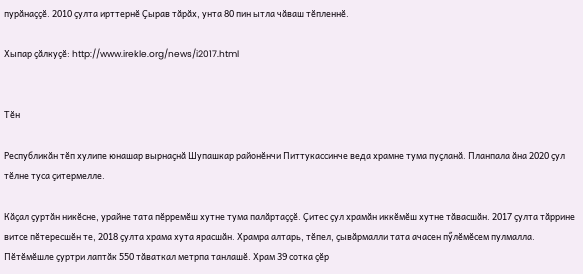пурӑнаҫҫӗ. 2010 ҫулта ирттернӗ Ҫырав тӑрӑх, унта 80 пин ытла чӑваш тӗпленнӗ.

Хыпар ҫӑлкуҫӗ: http://www.irekle.org/news/i2017.html


Тӗн

Республикӑн тӗп хулипе юнашар вырнаҫнӑ Шупашкар районӗнчи Питтукассинче веда храмне тума пуҫланӑ. Планпала ӑна 2020 ҫул тӗлне туса ҫитермелле.

Кӑҫал ҫуртӑн никӗсне, урайне тата пӗрремӗш хутне тума палӑртаҫҫӗ. Ҫитес ҫул храмӑн иккӗмӗш хутне тӑвасшӑн. 2017 ҫулта тӑррине витсе пӗтересшӗн те, 2018 ҫулта храма хута ярасшӑн. Храмра алтарь, тӗпел, ҫывӑрмалли тата ачасен пӳлӗмӗсем пулмалла. Пӗтӗмӗшле ҫуртри лаптӑк 550 тӑваткал метрпа танлашӗ. Храм 39 сотка ҫӗр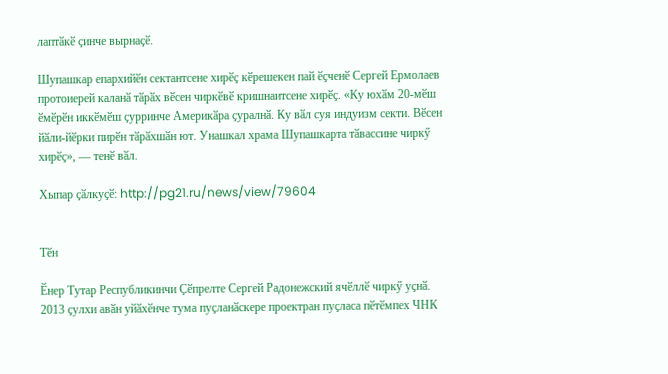лаптӑкӗ ҫинче вырнаҫӗ.

Шупашкар епархийӗн сектантсене хирӗҫ кӗрешекен пай ӗҫченӗ Сергей Ермолаев протоиерей каланӑ тӑрӑх вӗсен чиркӗвӗ кришнаитсене хирӗҫ. «Ку юхӑм 20-мӗш ӗмӗрӗн иккӗмӗш ҫурринче Америкӑра ҫуралнӑ. Ку вӑл суя индуизм секти. Вӗсен йӑли-йӗрки пирӗн тӑрӑхшӑн ют. Унашкал храма Шупашкарта тӑвассине чиркӳ хирӗҫ», — тенӗ вӑл.

Хыпар ҫӑлкуҫӗ: http://pg21.ru/news/view/79604


Тӗн

Ӗнер Тутар Республикинчи Ҫӗпрелте Сергей Радонежский ячӗллӗ чиркӳ уҫнӑ. 2013 ҫулхи авӑн уйӑхӗнче тума пуҫланӑскере проектран пуҫласа пӗтӗмпех ЧНК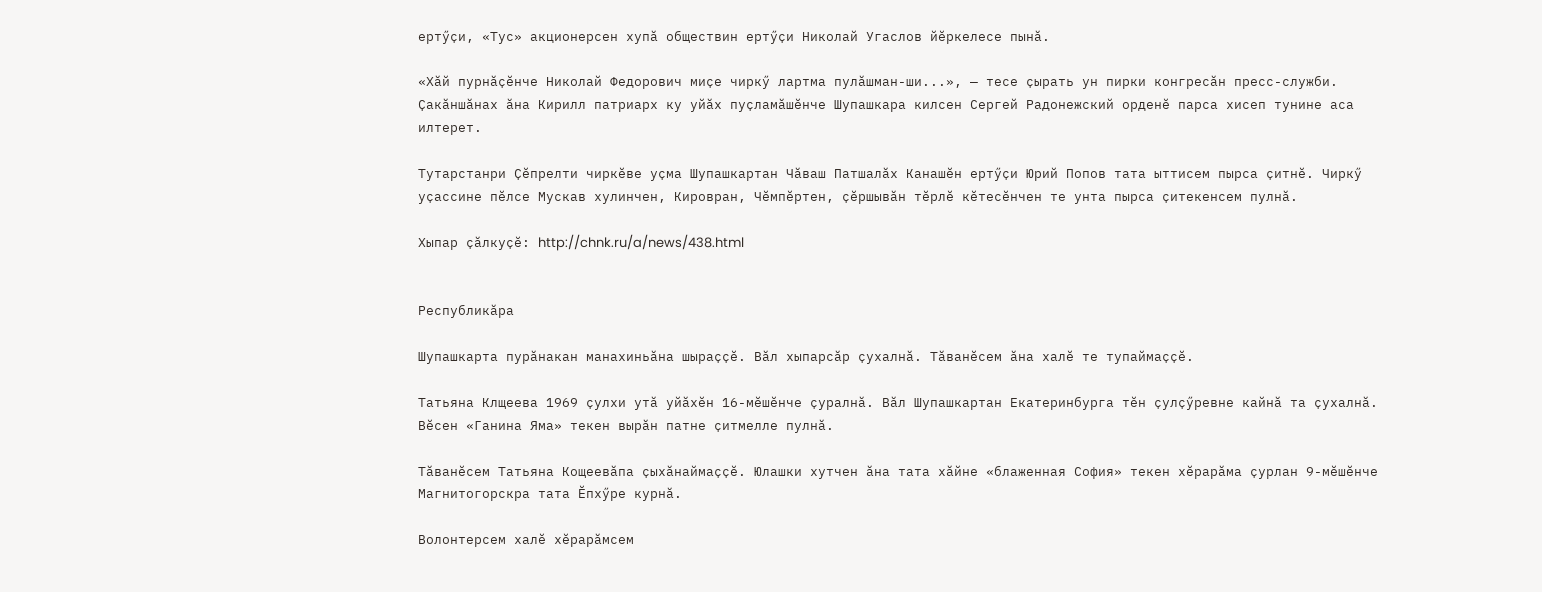ертӳҫи, «Тус» акционерсен хупӑ обществин ертӳҫи Николай Угаслов йӗркелесе пынӑ.

«Хӑй пурнӑҫӗнче Николай Федорович миҫе чиркӳ лартма пулӑшман-ши...», — тесе ҫырать ун пирки конгресӑн пресс-служби. Ҫакӑншӑнах ӑна Кирилл патриарх ку уйӑх пуҫламӑшӗнче Шупашкара килсен Сергей Радонежский орденӗ парса хисеп тунине аса илтерет.

Тутарстанри Ҫӗпрелти чиркӗве уҫма Шупашкартан Чӑваш Патшалӑх Канашӗн ертӳҫи Юрий Попов тата ыттисем пырса ҫитнӗ. Чиркӳ уҫассине пӗлсе Мускав хулинчен, Кировран, Чӗмпӗртен, ҫӗршывӑн тӗрлӗ кӗтесӗнчен те унта пырса ҫитекенсем пулнӑ.

Хыпар ҫӑлкуҫӗ: http://chnk.ru/a/news/438.html


Республикӑра

Шупашкарта пурӑнакан манахиньӑна шыраҫҫӗ. Вӑл хыпарсӑр ҫухалнӑ. Тӑванӗсем ӑна халӗ те тупаймаҫҫӗ.

Татьяна Клщеева 1969 ҫулхи утӑ уйӑхӗн 16-мӗшӗнче ҫуралнӑ. Вӑл Шупашкартан Екатеринбурга тӗн ҫулҫӳревне кайнӑ та ҫухалнӑ. Вӗсен «Ганина Яма» текен вырӑн патне ҫитмелле пулнӑ.

Тӑванӗсем Татьяна Кощеевӑпа ҫыхӑнаймаҫҫӗ. Юлашки хутчен ӑна тата хӑйне «блаженная София» текен хӗрарӑма ҫурлан 9-мӗшӗнче Магнитогорскра тата Ӗпхӳре курнӑ.

Волонтерсем халӗ хӗрарӑмсем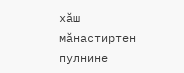хӑш мӑнастиртен пулнине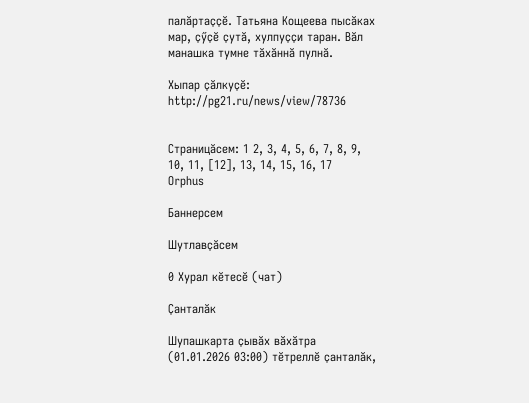палӑртаҫҫӗ. Татьяна Кощеева пысӑках мар, ҫӳҫӗ ҫутӑ, хулпуҫҫи таран. Вӑл манашка тумне тӑхӑннӑ пулнӑ.

Хыпар ҫӑлкуҫӗ: http://pg21.ru/news/view/78736


Страницӑсем: 1 2, 3, 4, 5, 6, 7, 8, 9, 10, 11, [12], 13, 14, 15, 16, 17
Orphus

Баннерсем

Шутлавҫӑсем

0 Хурал кӗтесӗ (чат)

Ҫанталӑк

Шупашкарта ҫывӑх вӑхӑтра (01.01.2026 03:00) тӗтреллӗ ҫанталӑк,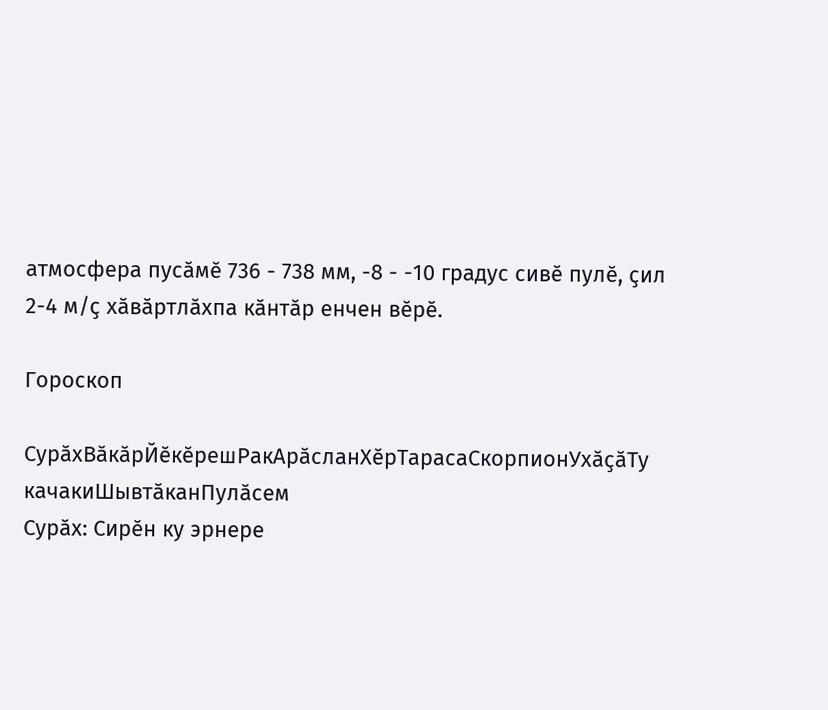атмосфера пусӑмӗ 736 - 738 мм, -8 - -10 градус сивӗ пулӗ, ҫил 2-4 м/ҫ хӑвӑртлӑхпа кӑнтӑр енчен вӗрӗ.

Гороскоп

СурӑхВӑкӑрЙӗкӗрешРакАрӑсланХӗрТарасаСкорпионУхӑҫӑТу качакиШывтӑканПулӑсем
Сурӑх: Сирӗн ку эрнере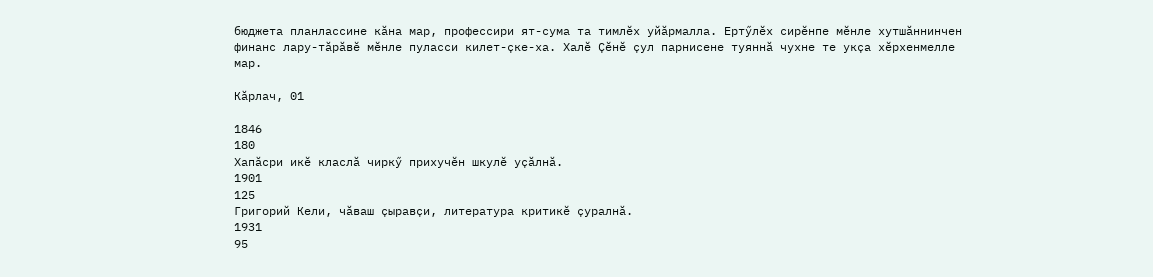бюджета планлассине кӑна мар, профессири ят-сума та тимлӗх уйӑрмалла. Ертӳлӗх сирӗнпе мӗнле хутшӑннинчен финанс лару-тӑрӑвӗ мӗнле пуласси килет-ҫке-ха. Халӗ Ҫӗнӗ ҫул парнисене туяннӑ чухне те укҫа хӗрхенмелле мар.

Кӑрлач, 01

1846
180
Хапӑсри икӗ класлӑ чиркӳ прихучӗн шкулӗ уҫӑлнӑ.
1901
125
Григорий Кели, чӑваш ҫыравҫи, литература критикӗ ҫуралнӑ.
1931
95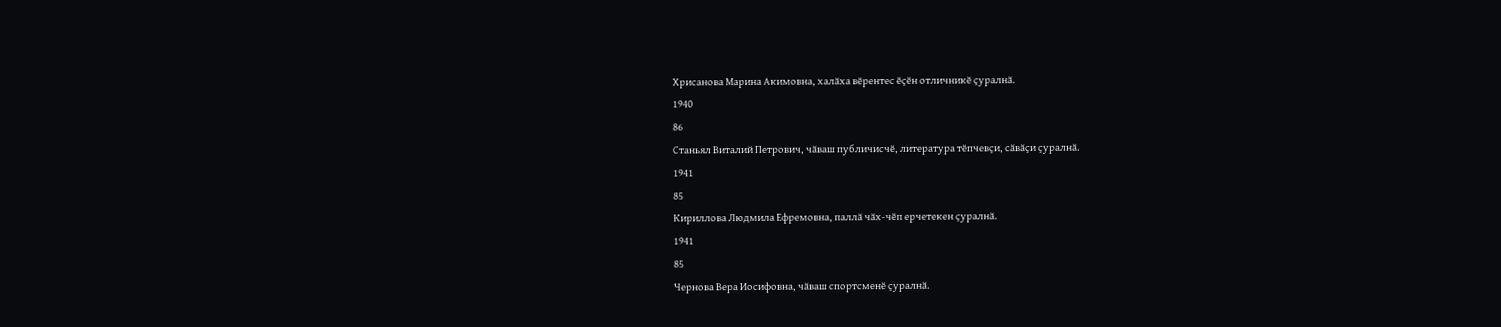Хрисанова Марина Акимовна, халӑха вӗрентес ӗҫӗн отличникӗ ҫуралнӑ.
1940
86
Станьял Виталий Петрович, чӑваш публичисчӗ, литература тӗпчевҫи, сӑвӑҫи ҫуралнӑ.
1941
85
Кириллова Людмила Ефремовна, паллӑ чӑх-чӗп ерчетекен ҫуралнӑ.
1941
85
Чернова Вера Иосифовна, чӑваш спортсменӗ ҫуралнӑ.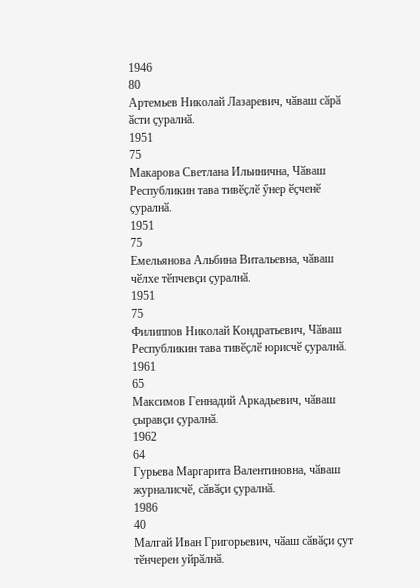1946
80
Артемьев Николай Лазаревич, чӑваш сӑрӑ ӑсти ҫуралнӑ.
1951
75
Макарова Светлана Ильинична, Чӑваш Республикин тава тивӗҫлӗ ӳнер ӗҫченӗ ҫуралнӑ.
1951
75
Емельянова Альбина Витальевна, чӑваш чӗлхе тӗпчевҫи ҫуралнӑ.
1951
75
Филиппов Николай Кондратьевич, Чӑваш Республикин тава тивӗҫлӗ юрисчӗ ҫуралнӑ.
1961
65
Максимов Геннадий Аркадьевич, чӑваш ҫыравҫи ҫуралнӑ.
1962
64
Гурьева Маргарита Валентиновна, чӑваш журналисчӗ, сӑвӑҫи ҫуралнӑ.
1986
40
Малгай Иван Григорьевич, чӑаш сӑвӑҫи ҫут тӗнчерен уйрӑлнӑ.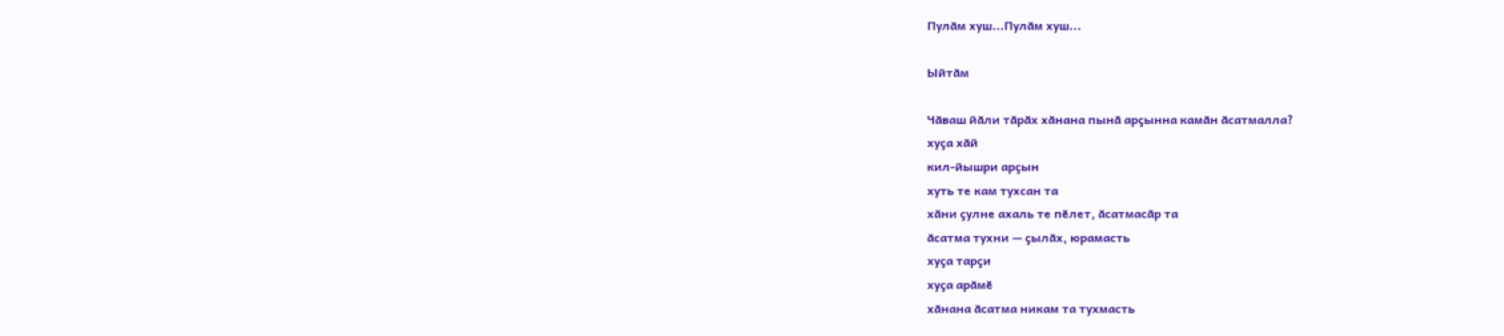Пулӑм хуш...Пулӑм хуш...

Ыйтӑм

Чӑваш йӑли тӑрӑх хӑнана пынӑ арҫынна камӑн ӑсатмалла?
хуҫа хӑй
кил-йышри арҫын
хуть те кам тухсан та
хӑни ҫулне ахаль те пӗлет, ӑсатмасӑр та
ӑсатма тухни — ҫылӑх, юрамасть
хуҫа тарҫи
хуҫа арӑмӗ
хӑнана ӑсатма никам та тухмасть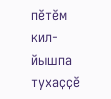пӗтӗм кил-йышпа тухаҫҫӗ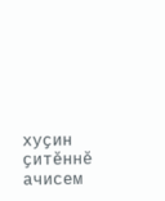хуҫин ҫитӗннӗ ачисем